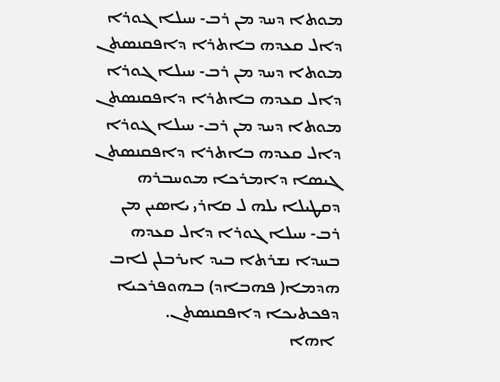ܡܘܬܐ ܕܚܕ ܡܢ ܪܒ- ܚܝܠܐ ܓܘܪܐ ܕܐܠ ܩܥܕܗ ܒܐܬܪܐ ܕܐܦܩܢܣܬܢ
ܡܘܬܐ ܕܚܕ ܡܢ ܪܒ- ܚܝܠܐ ܓܘܪܐ ܕܐܠ ܩܥܕܗ ܒܐܬܪܐ ܕܐܦܩܢܣܬܢ
ܡܘܬܐ ܕܚܕ ܡܢ ܪܒ- ܚܝܠܐ ܓܘܪܐ ܕܐܠ ܩܥܕܗ ܒܐܬܪܐ ܕܐܦܩܢܣܬܢ
ܓܝܣܐ ܕܐܡܪܟܐ ܡܘܚܒܪܗ ܕܩܛܝܠܐ ܝܠܗ ܠ ܩܐܪܝ ܝܐܣܝܢ ܡܢ ܪܒ- ܚܝܠܐ ܓܘܪܐ ܕܐܠ ܩܥܕܗ  ܒܚܕܐ ܢܫܪܬܐ ܒܝܕ ܐܝܪܒܠܢ ܠܐܒ ܗܕܡܐ( ܦܗܒܐܕ) ܒܗܘܦܪܟܝܐ ܕܦܟܬܝܟܐ ܕܐܦܩܢܣܬܢ.
 ܐܗܐ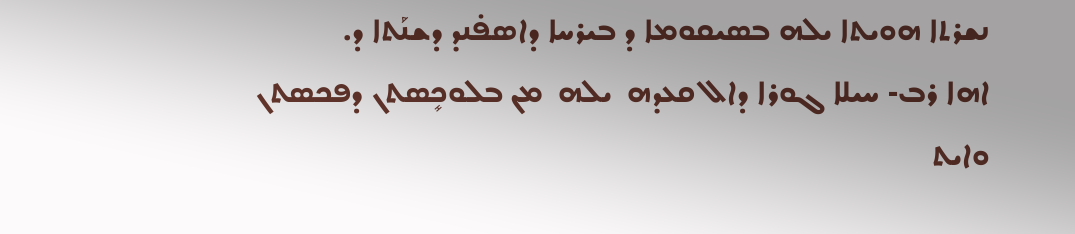ܢܫܪܬܐ ܗܘܝܬܐ ܝܠܗ ܒܣܝܩܘܡܐ ܕ ܒܝܪܚܐ ܕܐܣܦ̇ܢܕ ܕܫܢܰܬܐ ܕ.
ܐܗܐ ܪܒ- ܚܝܠܐ ܓܘܪܐ ܕܐܠ ܩܥܕܗ  ܝܠܗ  ܡܢ ܒܠܘܟܻܣܬܢ ܕܦܟܣܬܢ  ܘܐܝܬ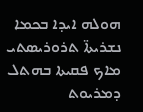ܗܘܠܗ ܐܝܕܐ ܒܟܡܐ ܢܫܪܝܬܐ̈ ܬܪܘܪܝܣܬܝ ܡܐܟ ܦܩܝܬܐ ܒܗܬܠ ܕܡܪܝܘܬ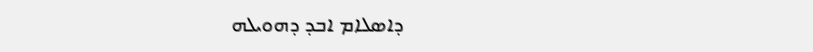ܕܐܣܠܐܡ ܐܒܕ ܕܗܘܝܠܗ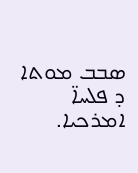ܣܒܒ ܡܘܬܐ ܕ ܦܠܚܐ̈ ܐܡܪܟܝܐ.